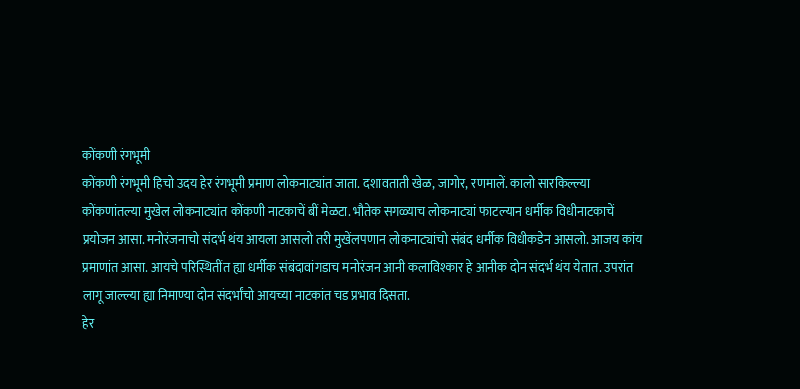कोंकणी रंगभूमी
कोंकणी रंगभूमी हिचो उदय हेर रंगभूमी प्रमाण लोकनाट्यांत जाता. दशावताती खेळ, जागोर, रणमालें. कालो सारकिल्ल्या कोंकणांतल्या मुखेल लोकनाट्यांत कोंकणी नाटकाचें बीं मेळटा. भौतेक सगळ्याच लोकनाट्यां फाटल्यान धर्मीक विधीनाटकाचें प्रयोजन आसा. मनोरंजनाचो संदर्भ थंय आयला आसलो तरी मुखेंलपणान लोकनाट्यांचो संबंद धर्मीक विधीकडेन आसलो. आजय कांय प्रमाणांत आसा. आयचे परिस्थितींत ह्या धर्मीक संबंदावांगडाच मनोरंजन आनी कलाविश्कार हे आनीक दोन संदर्भ थंय येतात. उपरांत लागू जाल्ल्या ह्या निमाण्या दोन संदर्भांचो आयच्या नाटकांत चड प्रभाव दिसता.
हेर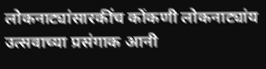लोकनाट्यांसारकींच कोंकणी लोकनाट्यांय उत्सवाच्या प्रसंगाक आनी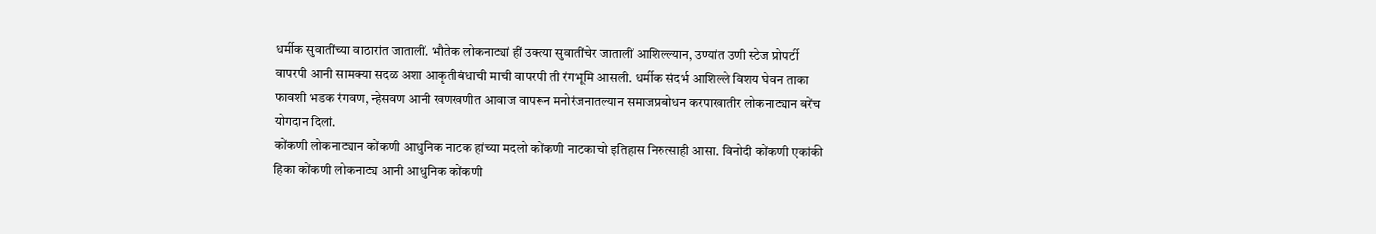धर्मीक सुवातींच्या वाठारांत जातालीं. भौतेक लोकनाट्यां हीं उक्त्या सुवातींचेर जातालीं आशिल्ल्यान, उण्यांत उणी स्टेज प्रोपर्टी वापरपी आनी सामक्या सदळ अशा आकृतीबंधाची माची वापरपी ती रंगभूमि आसली. धर्मीक संदर्भ आशिल्ले विशय घेवन ताका फावशी भडक रंगवण, न्हेसवण आनी खणखणीत आवाज वापरून मनोरंजनातल्यान समाजप्रबोधन करपाखातीर लोकनाट्यान बरेंच योगदान दिलां.
कोंकणी लोकनाट्यान कोंकणी आधुनिक नाटक हांच्या मदलो कोंकणी नाटकाचो इतिहास निरुत्साही आसा. विनोदी कोंकणी एकांकी हिका कोंकणी लोकनाट्य आनी आधुनिक कोंकणी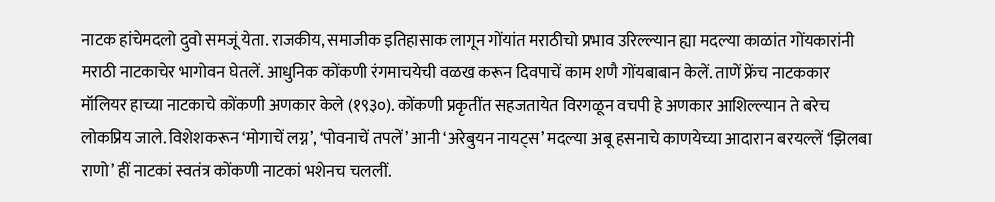नाटक हांचेमदलो दुवो समजूं येता. राजकीय, समाजीक इतिहासाक लागून गोंयांत मराठीचो प्रभाव उरिल्ल्यान ह्या मदल्या काळांत गोंयकारांनी मराठी नाटकाचेर भागोवन घेतलें. आधुनिक कोंकणी रंगमाचयेची वळख करून दिवपाचें काम शणै गोंयबाबान केलें. ताणें फ्रेंच नाटककार मॉलियर हाच्या नाटकाचे कोंकणी अणकार केले (१९३०). कोंकणी प्रकृतींत सहजतायेत विरगळून वचपी हे अणकार आशिल्ल्यान ते बरेच लोकप्रिय जाले. विशेशकरून ‘मोगाचें लग्न’, ‘पोवनाचें तपलें’ आनी ‘अरेबुयन नायट्स’ मदल्या अबू हसनाचे काणयेच्या आदारान बरयल्लें ‘झिलबा राणो’ हीं नाटकां स्वतंत्र कोंकणी नाटकां भशेनच चललीं.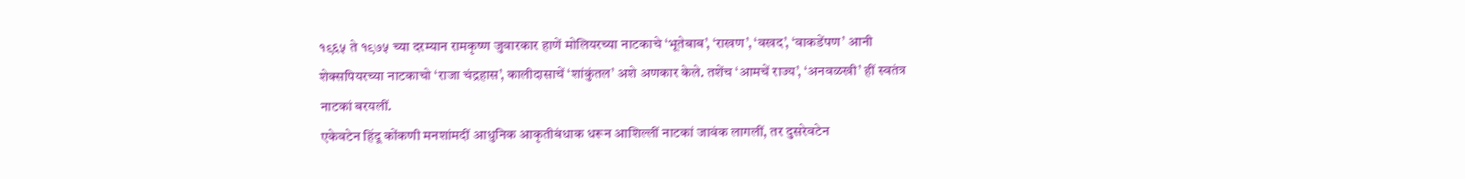१९६५ ते १९७५ च्या दरम्यान रामकृष्ण जुवारकार हाणें मोलियरच्या नाटकाचे ‘भूतेबाब’, ‘राखण’, ‘वखद’, ‘वाकडेंपण’ आनी शेक्सपियरच्या नाटकाचो ‘राजा चंद्रहास’, कालीदासाचें ‘शांकुंतल’ अशे अणकार केले. तशेंच ‘आमचें राज्य’, ‘अनवळखी’ हीं स्वतंत्र नाटकां बरयलीं.
एकेवटेन हिंदू कोंकणी मनशांमदीं आधुनिक आकृतीबंधाक धरून आशिल्लीं नाटकां जावंक लागलीं, तर दुसरेवटेन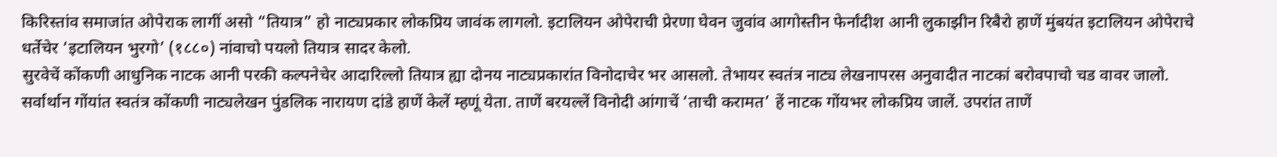किरिस्तांव समाजांत ओपेराक लागीं असो “तियात्र” हो नाट्यप्रकार लोकप्रिय जावंक लागलो. इटालियन ओपेराची प्रेरणा घेवन जुवांव आगोस्तीन फेर्नांदीश आनी लुकाझीन रिबैरो हाणें मुंबयंत इटालियन ओपेराचे धर्तेचेर ‘इटालियन भुरगो’ (१८८०) नांवाचो पयलो तियात्र सादर केलो.
सुरवेचें कोंकणी आधुनिक नाटक आनी परकी कल्पनेचेर आदारिल्लो तियात्र ह्या दोनय नाट्यप्रकारांत विनोदाचेर भर आसलो. तेभायर स्वतंत्र नाट्य लेखनापरस अनुवादीत नाटकां बरोवपाचो चड वावर जालो.
सर्वार्थान गोंयांत स्वतंत्र कोंकणी नाट्यलेखन पुंडलिक नारायण दांडे हाणें केलें म्हणूं येता. ताणें बरयल्लें विनोदी आंगाचें ‘ताची करामत’ हें नाटक गोंयभर लोकप्रिय जालें. उपरांत ताणें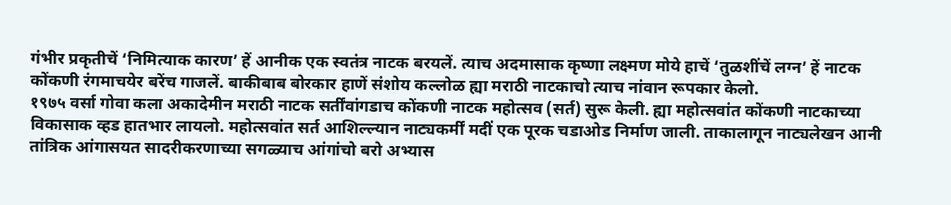गंभीर प्रकृतीचें ‘निमित्याक कारण’ हें आनीक एक स्वतंत्र नाटक बरयलें. त्याच अदमासाक कृष्णा लक्ष्मण मोये हाचें ‘तुळशींचें लग्न’ हें नाटक कोंकणी रंगमाचयेर बरेंच गाजलें. बाकीबाब बोरकार हाणें संशोय कल्लोळ ह्या मराठी नाटकाचो त्याच नांवान रूपकार केलो.
१९७५ वर्सा गोवा कला अकादेमीन मराठी नाटक सर्तींवांगडाच कोंकणी नाटक महोत्सव (सर्त) सुरू केली. ह्या महोत्सवांत कोंकणी नाटकाच्या विकासाक व्हड हातभार लायलो. महोत्सवांत सर्त आशिल्ल्यान नाट्यकर्मीं मदीं एक पूरक चडाओड निर्माण जाली. ताकालागून नाट्यलेखन आनी तांत्रिक आंगासयत सादरीकरणाच्या सगळ्याच आंगांचो बरो अभ्यास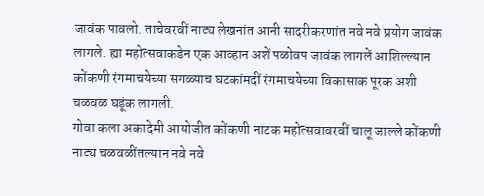जावंक पावलो. ताचेवरवीं नाट्य लेखनांत आनी सादरीकरणांत नवे नवे प्रयोग जावंक लागले. ह्या महोत्सवाकडेन एक आव्हान अशें पळोवप जावंक लागलें आशिल्ल्यान कोंकणी रंगमाचयेच्या सगळ्याच घटकांमदीं रंगमाचयेच्या विकासाक पूरक अशी चळवळ घडूंक लागली.
गोवा कला अकादेमी आयोजीत कोंकणी नाटक महोत्सवावरवीं चालू जाल्ले कोंकणी नाट्य चळवळींतल्यान नवे नवे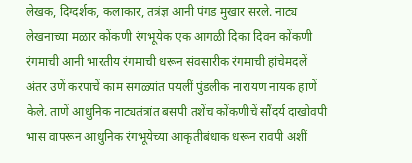लेखक, दिग्दर्शक, कलाकार, तत्रंज्ञ आनी पंगड मुखार सरले. नाट्य लेखनाच्या मळार कोंकणी रंगभूयेक एक आगळी दिका दिवन कोंकणी रंगमाची आनी भारतीय रंगमाची धरून संवसारीक रंगमाची हांचेमदलें अंतर उणें करपाचें काम सगळ्यांत पयलीं पुंडलीक नारायण नायक हाणें केले. ताणें आधुनिक नाट्यतंत्रांत बसपी तशेंच कोंकणीचें सौंदर्य दाखोवपी भास वापरून आधुनिक रंगभूयेच्या आकृतीबंधाक धरून रावपी अशीं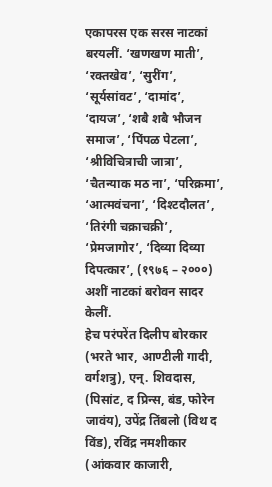एकापरस एक सरस नाटकां बरयलीं. ‘खणखण माती’, ‘रक्तखेव’, ‘सुरींग’, ‘सूर्यसांवट’, ‘दामांद’, ‘दायज’, ‘शबै शबै भौजन समाज’, ‘पिंपळ पेटला’, ‘श्रीविचित्राची जात्रा’, ‘चैतन्याक मठ ना’, ‘परिक्रमा’, ‘आत्मवंचना’, ‘दिश्टदौलत’, ‘तिरंगी चक्राचक्री’, ‘प्रेमजागोर’, ‘दिव्या दिव्या दिपत्कार’, (१९७६ – २०००) अशीं नाटकां बरोवन सादर केलीं.
हेच परंपरेंत दिलीप बोरकार (भरते भार, आण्टीली गादी, वर्गशत्रु), एन्. शिवदास, (पिसांट, द प्रिन्स, बंड, फोरेन जावंय), उपेंद्र तिंबलो (विथ द विंड), रविंद्र नमशीकार (आंकवार काजारी,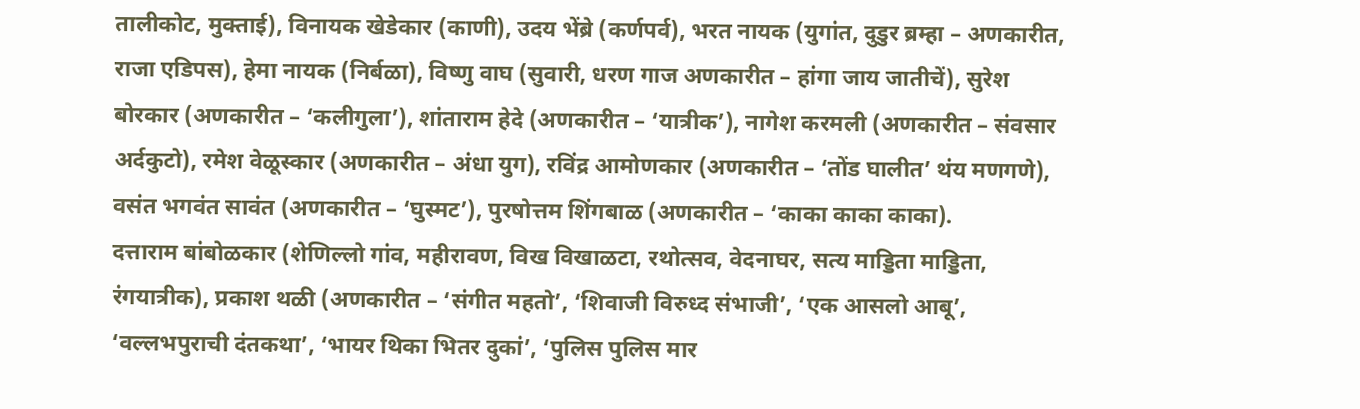तालीकोट, मुक्ताई), विनायक खेडेकार (काणी), उदय भेंब्रे (कर्णपर्व), भरत नायक (युगांत, दुडुर ब्रम्हा – अणकारीत, राजा एडिपस), हेमा नायक (निर्बळा), विष्णु वाघ (सुवारी, धरण गाज अणकारीत – हांगा जाय जातीचें), सुरेश बोरकार (अणकारीत – ‘कलीगुला’), शांताराम हेदे (अणकारीत – ‘यात्रीक’), नागेश करमली (अणकारीत – संवसार अर्दकुटो), रमेश वेळूस्कार (अणकारीत – अंधा युग), रविंद्र आमोणकार (अणकारीत – ‘तोंड घालीत’ थंय मणगणे), वसंत भगवंत सावंत (अणकारीत – ‘घुस्मट’), पुरषोत्तम शिंगबाळ (अणकारीत – ‘काका काका काका).
दत्ताराम बांबोळकार (शेणिल्लो गांव, महीरावण, विख विखाळटा, रथोत्सव, वेदनाघर, सत्य माड्डिता माड्डिता, रंगयात्रीक), प्रकाश थळी (अणकारीत – ‘संगीत महतो’, ‘शिवाजी विरुध्द संभाजी’, ‘एक आसलो आबू’, ‘वल्लभपुराची दंतकथा’, ‘भायर थिका भितर दुकां’, ‘पुलिस पुलिस मार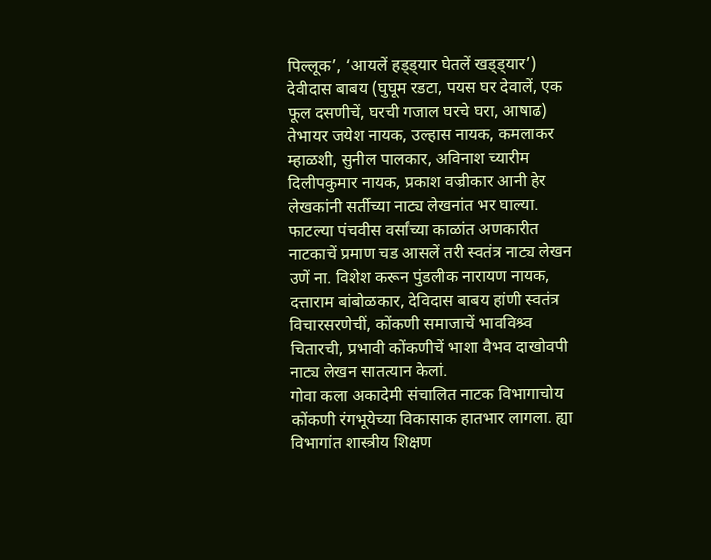पिल्लूक’, ‘आयलें हड्ड्यार घेतलें खड्ड्यार’) देवीदास बाबय (घुघूम रडटा, पयस घर देवालें, एक फूल दसणीचें, घरची गजाल घरचे घरा, आषाढ) तेभायर जयेश नायक, उल्हास नायक, कमलाकर म्हाळशी, सुनील पालकार, अविनाश च्यारीम दिलीपकुमार नायक, प्रकाश वज्रीकार आनी हेर लेखकांनी सर्तीच्या नाट्य लेखनांत भर घाल्या.
फाटल्या पंचवीस वर्सांच्या काळांत अणकारीत नाटकाचें प्रमाण चड आसलें तरी स्वतंत्र नाट्य लेखन उणें ना. विशेश करून पुंडलीक नारायण नायक, दत्ताराम बांबोळकार, देविदास बाबय हांणी स्वतंत्र विचारसरणेचीं, कोंकणी समाजाचें भावविश्र्व चितारची, प्रभावी कोंकणीचें भाशा वैभव दाखोवपी नाट्य लेखन सातत्यान केलां.
गोवा कला अकादेमी संचालित नाटक विभागाचोय कोंकणी रंगभूयेच्या विकासाक हातभार लागला. ह्या विभागांत शास्त्रीय शिक्षण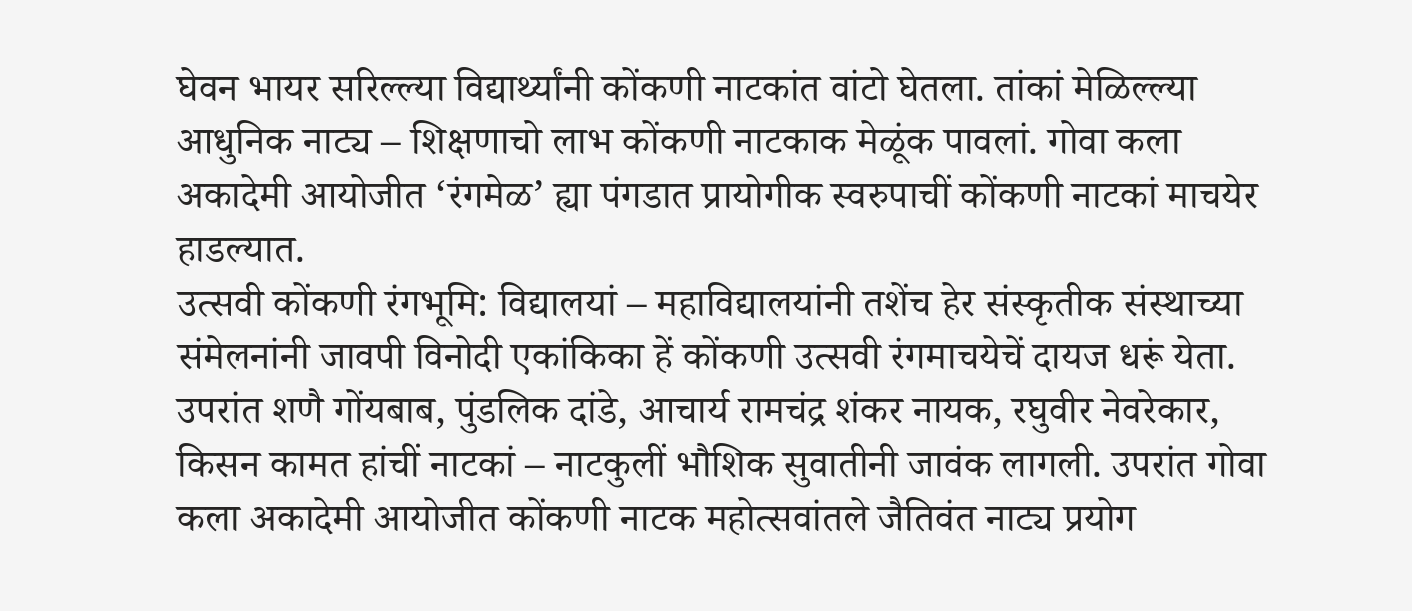घेवन भायर सरिल्ल्या विद्यार्थ्यांनी कोंकणी नाटकांत वांटो घेतला. तांकां मेळिल्ल्या आधुनिक नाट्य – शिक्षणाचो लाभ कोंकणी नाटकाक मेळूंक पावलां. गोवा कला अकादेमी आयोजीत ‘रंगमेळ’ ह्या पंगडात प्रायोगीक स्वरुपाचीं कोंकणी नाटकां माचयेर हाडल्यात.
उत्सवी कोंकणी रंगभूमि: विद्यालयां – महाविद्यालयांनी तशेंच हेर संस्कृतीक संस्थाच्या संमेलनांनी जावपी विनोदी एकांकिका हें कोंकणी उत्सवी रंगमाचयेचें दायज धरूं येता. उपरांत शणै गोंयबाब, पुंडलिक दांडे, आचार्य रामचंद्र शंकर नायक, रघुवीर नेवरेकार, किसन कामत हांचीं नाटकां – नाटकुलीं भौशिक सुवातीनी जावंक लागली. उपरांत गोवा कला अकादेमी आयोजीत कोंकणी नाटक महोत्सवांतले जैतिवंत नाट्य प्रयोग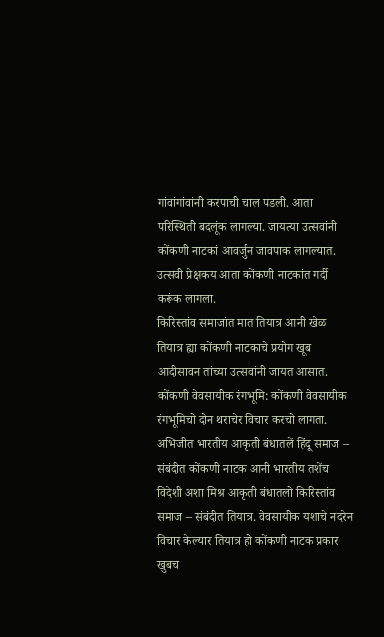गांवांगांवांनी करपाची चाल पडली. आता परिस्थिती बदलूंक लागल्या. जायत्या उत्सवांनी कोंकणी नाटकां आवर्जुन जावपाक लागल्यात. उत्सवी प्रेक्षकय आता कोंकणी नाटकांत गर्दी करूंक लागला.
किरिस्तांव समाजांत मात तियात्र आनी खेळ तियात्र ह्या कोंकणी नाटकाचे प्रयोग खूब आदीसावन तांच्या उत्सवांनी जायत आसात.
कोंकणी वेवसायीक रंगभूमि: कोंकणी वेवसायीक रंगभूमिचो दोन थराचेर विचार करचो लागता. अभिजीत भारतीय आकृती बंधातलें हिंदू समाज – संबंदीत कोंकणी नाटक आनी भारतीय तशेंच विदेशी अशा मिश्र आकृती बंधातलो किरिस्तांव समाज – संबंदीत तियात्र. वेवसायीक यशाचे नदरेन विचार केल्यार तियात्र हो कोंकणी नाटक प्रकार खुबच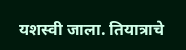यशस्वी जाला. तियात्राचे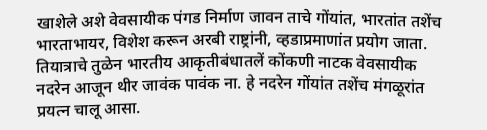खाशेले अशे वेवसायीक पंगड निर्माण जावन ताचे गोंयांत, भारतांत तशेंच भारताभायर, विशेश करून अरबी राष्ट्रांनी, व्हडाप्रमाणांत प्रयोग जाता. तियात्राचे तुळेन भारतीय आकृतीबंधातलें कोंकणी नाटक वेवसायीक नदरेन आजून थीर जावंक पावंक ना. हे नदरेन गोंयांत तशेंच मंगळूरांत प्रयत्न चालू आसा.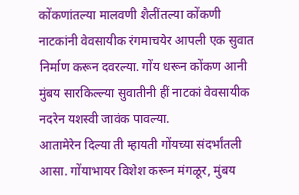कोंकणांतल्या मालवणी शैलींतल्या कोंकणी नाटकांनी वेवसायीक रंगमाचयेर आपली एक सुवात निर्माण करून दवरल्या. गोंय धरून कोंकण आनी मुंबय सारकिल्ल्या सुवातीनी हीं नाटकां वेवसायीक नदरेन यशस्वी जावंक पावल्या.
आतामेरेन दिल्या ती म्हायती गोंयच्या संदर्भांतली आसा. गोंयाभायर विशेश करून मंगळूर, मुंबय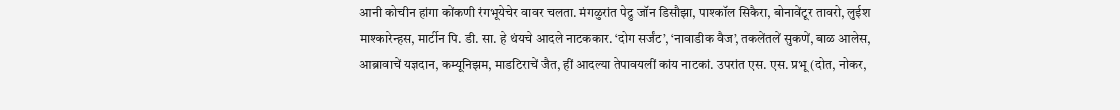आनी कोचीन हांगा कोंकणी रंगभूयेचेर वावर चलता. मंगळुरांत पेद्रु जॉन डिसौझा, पाश्कॉल सिकैरा, बोनावेंटूर तावरो, लुईश माश्कारेन्हस, मार्टीन पि. डी. सा. हे थंयचे आदले नाटककार. ‘दोग सर्जंट’, ‘नावाडीक वैज’, तकलेंतलें सुकणें, बाळ आलेस, आब्रावाचें यज्ञदान, कम्यूनिझम, माडटिराचें जैत, हीं आदल्या तेपावयलीं कांय नाटकां. उपरांत एस. एस. प्रभू (दोत, नोकर,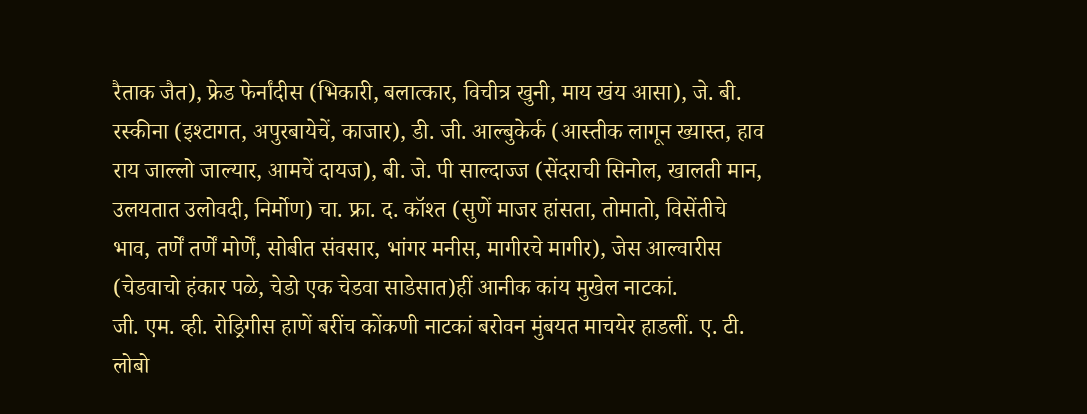रैताक जैत), फ्रेड फेर्नांदीस (भिकारी, बलात्कार, विचीत्र खुनी, माय खंय आसा), जे. बी. रस्कीना (इश्टागत, अपुरबायेचें, काजार), डी. जी. आल्बुकेर्क (आस्तीक लागून ख्यास्त, हाव राय जाल्लो जाल्यार, आमचें दायज), बी. जे. पी साल्दाज्ज (सेंदराची सिनोल, खालती मान, उलयतात उलोवदी, निर्मोण) चा. फ्रा. द. कॉश्त (सुणें माजर हांसता, तोमातो, विसेंतीचे भाव, तर्णें तर्णें मोर्णें, सोबीत संवसार, भांगर मनीस, मागीरचे मागीर), जेस आल्वारीस (चेडवाचो हंकार पळे, चेडो एक चेडवा साडेसात)हीं आनीक कांय मुखेल नाटकां.
जी. एम. व्ही. रोड्रिगीस हाणें बरींच कोंकणी नाटकां बरोवन मुंबयत माचयेर हाडलीं. ए. टी. लोबो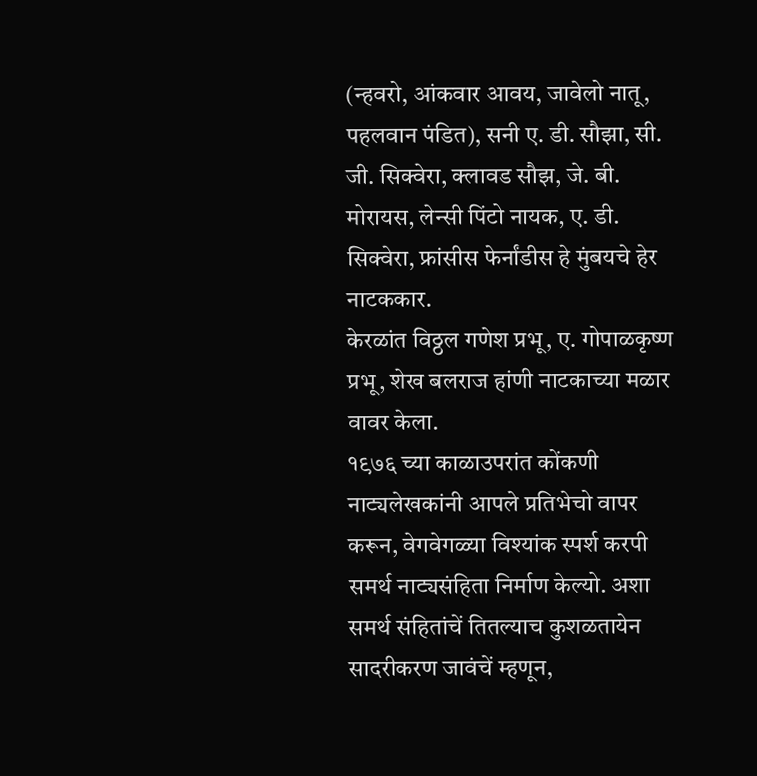(न्हवरो, आंकवार आवय, जावेलो नातू, पहलवान पंडित), सनी ए. डी. सौझा, सी. जी. सिक्वेरा, क्लावड सौझ, जे. बी. मोरायस, लेन्सी पिंटो नायक, ए. डी. सिक्वेरा, फ्रांसीस फेर्नांडीस हे मुंबयचे हेर नाटककार.
केरळांत विठ्ठल गणेश प्रभू, ए. गोपाळकृष्ण प्रभू, शेख बलराज हांणी नाटकाच्या मळार वावर केला.
१९७६ च्या काळाउपरांत कोंकणी नाट्यलेखकांनी आपले प्रतिभेचो वापर करून, वेगवेगळ्या विश्यांक स्पर्श करपी समर्थ नाट्यसंहिता निर्माण केल्यो. अशा समर्थ संहितांचें तितल्याच कुशळतायेन सादरीकरण जावंचें म्हणून,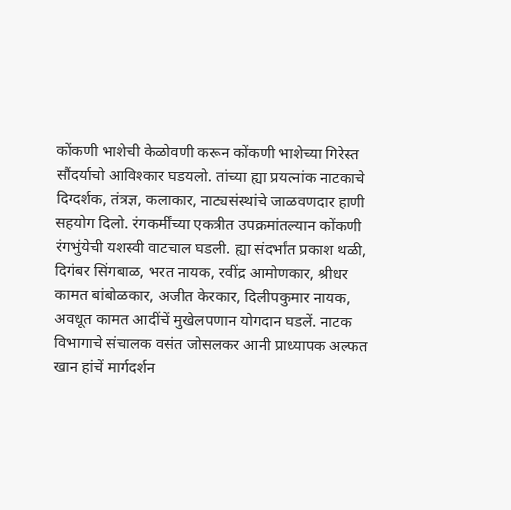कोंकणी भाशेची केळोवणी करून कोंकणी भाशेच्या गिरेस्त सौंदर्याचो आविश्कार घडयलो. तांच्या ह्या प्रयत्नांक नाटकाचे दिग्दर्शक, तंत्रज्ञ, कलाकार, नाट्यसंस्थांचे जाळवणदार हाणी सहयोग दिलो. रंगकर्मींच्या एकत्रीत उपक्रमांतल्यान कोंकणी रंगभुंयेची यशस्वी वाटचाल घडली. ह्या संदर्भांत प्रकाश थळी, दिगंबर सिंगबाळ, भरत नायक, रवींद्र आमोणकार, श्रीधर कामत बांबोळकार, अजीत केरकार, दिलीपकुमार नायक, अवधूत कामत आदींचें मुखेलपणान योगदान घडलें. नाटक विभागाचे संचालक वसंत जोसलकर आनी प्राध्यापक अल्फत खान हांचें मार्गदर्शन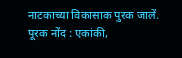नाटकाच्या विकासाक पुरक जालें.
पूरक नोंद : एकांकी,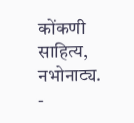कोंकणी साहित्य, नभोनाट्य.
-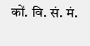कों. वि. सं. मं.